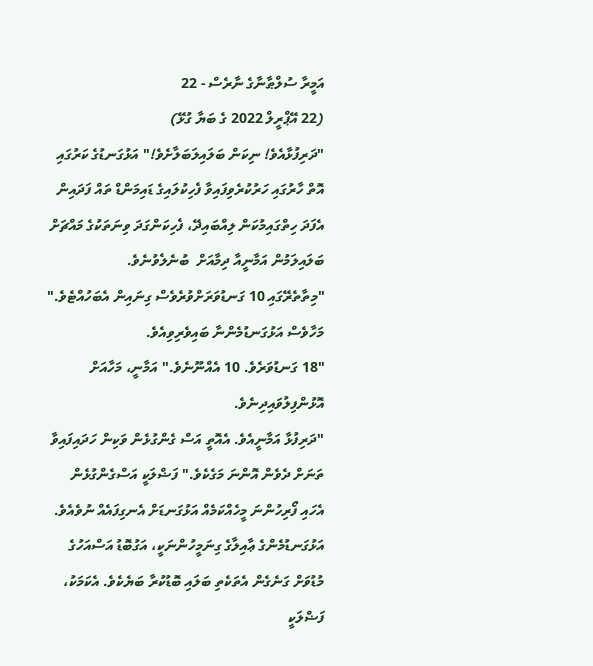އަމީރާ ސުލްޠާނާގެ ނާރެސް - 22
(22 އޭޕްރީލް 2022 ގެ ބަޔާ ގުޅޭ)
"ދަރިފުޅާއެވެ! ނިކަން ބަލައިލަބަލާށެވެ!" އަޅުގަނޑުގެ ކަރުގައި އޮތް ހާރުގައި ހަރުކުރެވިފައިވާ ފެހިކުލައިގެ ޑައިމަންޑް ތައް ފަދައިން އެފަދަ ހިތްގައިމުކަން ލިއްބައިދޭ، ފެހިކަންގަދަ ވިނަތަކުގެ މައްޗަށް ބަލައިލަމުން އަމާނީއާ ދިމާއަށް  ބުނެލެވުނެވެ.
"މިތާތެރޭގައި 10 ގަނޑުވަރަށްވުރެވެސް ގިނައިން އެބަހުއްޓެވެ." މަހާވެސް އަޅުގަނޑުމެންނާ ބައިވެރިވިއެވެ.
"18 ގަނޑުވަރެވެ. 10 އެއްނޫނެވެ." އަމާނީ، މަހާއަށް އޮޅުންފިލުވައިދިނެވެ.
"ދަރިފުޅާ އަމާނީއެވެ. އެއޮތީ އަސް ގެންގުޅެން ވަކިން ހަދައިފައިވާ ތަނަށް ދެވެން އޮންނަ މަގެކެވެ." ފަޟްލަކީ އަސްގެންގުޅެން އެހައި ފޯރިހުންނަ މީހެއްކަމެއް އަޅުގަނޑަށް އެނގިފައެއް ނުވެއެވެ. އަޅުގަނޑުމެންގެ ޢާއިލާގެ ގިނަމީހުންނަކީ، އަގުބޮޑު އަސްއަހުގެ މުޑުވަށް ގަނެގެން އެތަކެތި ބަލައި ބޮޑުކުރާ ބަޔެކެވެ. އެކަމަކު، ފަޟްލަކީ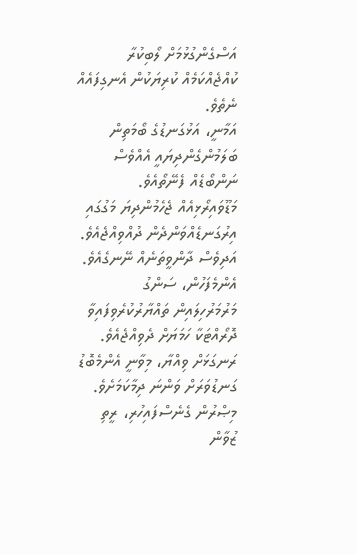އަސްގެންގުޅުމަށް ލޯބިކުރާ ކުއްޖެއްކަމެއް ކުރިޔަކުން އެނގިފައެއް ނެތެވެ.
އަމާނީ، އަޅުގަނޑުގެ ބޯމަތިން ބަލަމުންގެންދިޔައީ އެއްވެސް ނަންބޯޑެއް ފެނޭތޯއެވެ. މަޑޫވައިރޯޅިއެއް ޖެހެމުންދިޔަ މަގުގައި އިރުގަނޑެއްވަންދެން ދުއްވިއްޖެއެވެ. އަދިވެސް ދާންވީތަނެއް ނޭނގެއެވެ. އެންމެފަހުން، ސަންގު މަރުމަރުހިލައިން ތައްޔާރުކުރެވިފައިވާ ދޮރޯއްޓަކާ ހަމަޔަށް ދެވިއްޖެއެވެ. ރަނގަޅަށް ވިއްޔާ، މިވާނީ އެންމެބޮޑު ގަނޑުވަރަށް ވަންނަ ދިމާކަމަށެވެ. މިޞްރުން ގެނެސްފައިހުރި، ރީތި ޒުވާން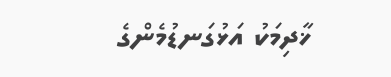ޚާދިމަކު އަޅުގަނޑުމެންގެ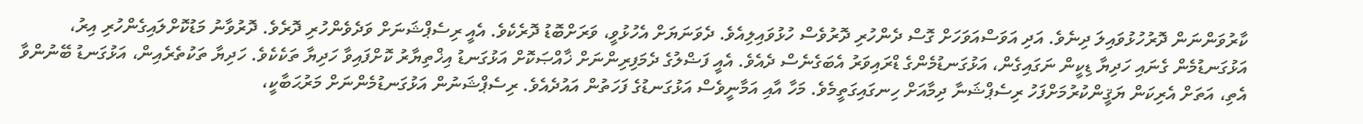ކާރުވަންނަން ދޮރުހުޅުވައިލަ ދިނެވެ. އަދި އަވަސްއަވަހަށް ގޮސް ދެންހުރި ދޮރުވެސް ހުޅުވައިލިއެވެ. ދެވަނަޔަށް އެހުޅުވީ، ވަރަށްބޮޑު ދޮރެކެވެ. އެއީ ރިސެޕްޝަނަށް ވަދެވެންހުރި ދޮރެވެ. ދޮރުވާނު މަޑުކޮށްލައިގެންހުރި އިރު، އަޅުގަނޑުމެން ގެނައި ހަދިޔާ ޑިކީން ނަގައިގެން، އަޅުގަނޑުމެންގެ ޑްރައިވަރު އެބަގެނެސް ދެއެވެ. އެއީ ފަޟްލުގެ ދެމަފިރިންނަށް ޚާއްޞަކޮށް އަޅުގަނޑު އިޚްތިޔާރު ކޮށްފައިވާ ހަދިޔާ ތަކެކެވެ. ހަދިޔާ ތަކުތެރެއިން، އަޅުގަނޑު ބޭނުންވާ އެތި، އަތަށް އެރިކަން ޔަޤީންކުރުމަށްފަހު ރިސެޕްޝަނާ ދިމާއަށް ހިނގައިގަތީމެވެ. މަހާ އާއި އަމާނީވެސް އަޅުގަނޑުގެ ފަހަތުން އައުދެއެވެ. ރިސެޕްޝަނުން އަޅުގަނޑުމެންނަށް މަރުޙަބާކީ،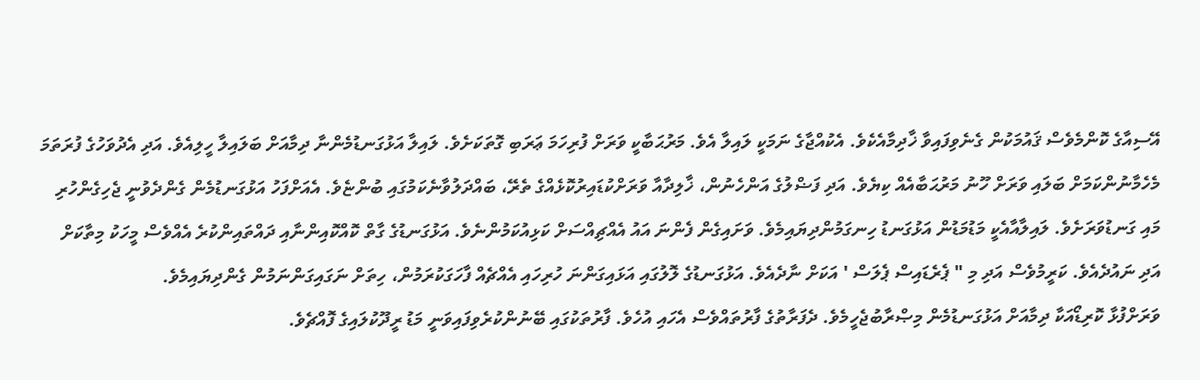އޭސިއާގެ ކޮންމެވެސް ޤައުމަކުން ގެނެވިފައިވާ ޚާދިމާއެކެވެ. އެކުއްޖާގެ ނަމަކީ ލައިލާ އެވެ. މަރުޙަބާކީ ވަރަށް ފުރިހަމަ ޢަރަބި ގޮތަކަށެވެ. ލައިލާ އަޅުގަނޑުމެންނާ ދިމާއަށް ބަލައިލާ ހީލިއެވެ. އަދި އެދުވަހުގެ ފުރަތަމަ މެހެމާނުންކަމަށް ބަލައި ވަރަށް ހޫނު މަރުޙަބާއެއް ކިޔެވެ. އަދި ފަޟްލުގެ އަންހެނުން، ޚާލިދާއާ ވަރަށްކުޑައިރުކޮޅެއްގެ ތެރޭ، ބައްދަލުވާނެކަމުގައި ބުންޏެވެ. އެއަށްފަހު އަޅުގަނޑުމެން ގެންދެވުނީ ޖެހިގެންހުރި މައި ގަނޑުވަރަށެވެ. ލައިލާއާއެކީ މަޑުމަޑުން އަޅުގަނޑު ހިނގަމުންދިޔައިމެވެ. ވަށައިގެން ފެންނަ އައު އެއްޗިއްސަށް ކަޅިއުކަމުންނެވެ. އަޅުގަނޑުގެ ގާތް ކޮއްކޮއިންނާއި ދައްތައިންކުރެ އެއްވެސް މީހަކު މިތާކަށް އަދި ނައުދެއެވެ. ކަރީމުވެސް އަދި މި " ޕެރެޑައިސް ޕެލަސް ' އަކަށް ނާދެއެވެ. އަޅުގަނޑުގެ ލޮލުގައި އަޅައިގަންނަ ހުރިހައި އެއްޗެއް ފާހަގަކުރަމުން، ހިތަށް ނަގައިގަންނަމުން ގެންދިޔައިމެވެ.
ވަރަށްފުޅާ ކޮރިޑޯއަކާ ދިމާއަށް އަޅުގަނޑުމެން މިޞްރާބުޖެހީމެވެ. ދެފަރާތުގެ ފާރުތައްވެސް އެހައި އުހެވެ. ފާރުތަކުގައި ބޭނުންކުރެވިފައިވަނީ މަޑު ރީދޫކުލައިގެ ފޮއްޗެވެ.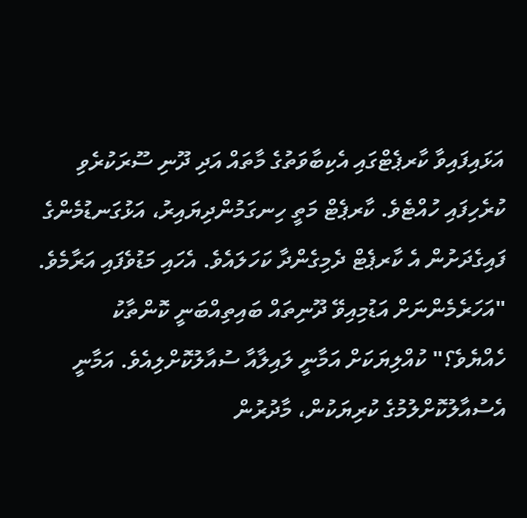އަޅައިފައިވާ ކާރޕެޓްގައި އެކިބާވަތުގެ މާތައް އަދި ދޫނި ސޫރަކުރެވި ކުރެހިފައި ހުއްޓެވެ. ކާރޕެޓް މަތީ ހިނގަމުންދިޔައިރު، އަޅުގަނޑުމެންގެ ފައިގެދަށުން އެ ކާރޕެޓް ދެމިގެންދާ ކަހަލައެވެ. އެހައި މަޑުވެފައި އަރާމެވެ.
"އަހަރެމެންނަށް އަޑުމިއިވޭ ދޫނިތައް ބައިތިއްބަނީ ކޮންތާކު ހެއްޔެވެ؟" ކުއްލިޔަކަށް އަމާނީ ލައިލާއާ ސުއާލުކޮށްލިއެވެ. އަމާނީ އެސުއާލުކޮށްލުމުގެ ކުރިޔަކުން، މާދުރުން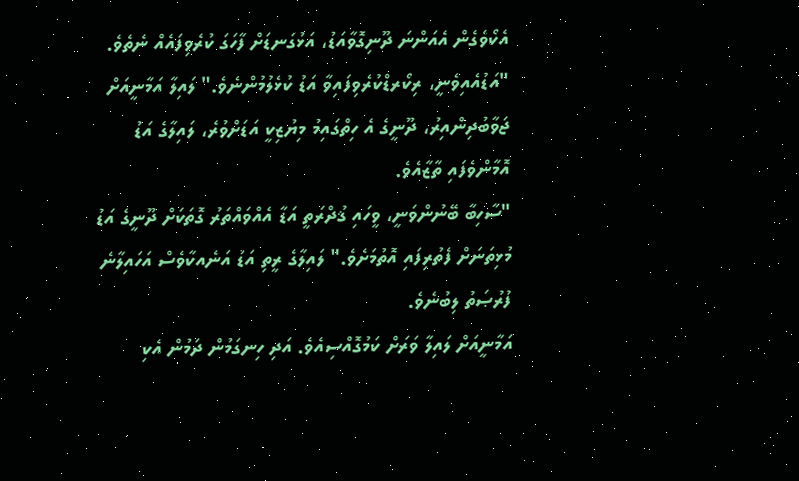އެކޯވެގެން އެއަންނަ ދޫނިގޮވާއަޑު، އަޅުގަނޑަށް ފާހަގަ ކުރެވިފައެއް ނެތެވެ.
"އަޑުއެއިވެނީ، ރިކޯރޑްކުރެވިފައިވާ އަޑު ކުޅެލުމުންނެވެ." ލައިލާ އަމާނީއަށް ޖަވާބުދިންއިރު، ދޫނީގެ އެ ހިތްގައިމު މިޔުޒިކީ އަޑަށްވުރެ، ލައިލާގެ އަޑު އޮމާންވެފައި ތާޒާއެވެ.
"ސާހިބާ ބޭނުންވަނީ، ވީހައި ޤުދްރަތީ އަޑާ އެއްވައްތަރު ގޮތަކަށް ދޫނީގެ އަޑު މުޅިތަނަށް ފެތުރިފައި އޮތުމަށެވެ." ލައިލާގެ ރީތި އަޑު އަނެއކާވެސް އަހައިލާނެ ފުރުޞަތު ލިބުނެވެ.
އަމާނީއަށް ލައިލާ ވަރަށް ކަމުގޮއްސިއެވެ. އަދި ހިނގަމުން ދަމުން އެކި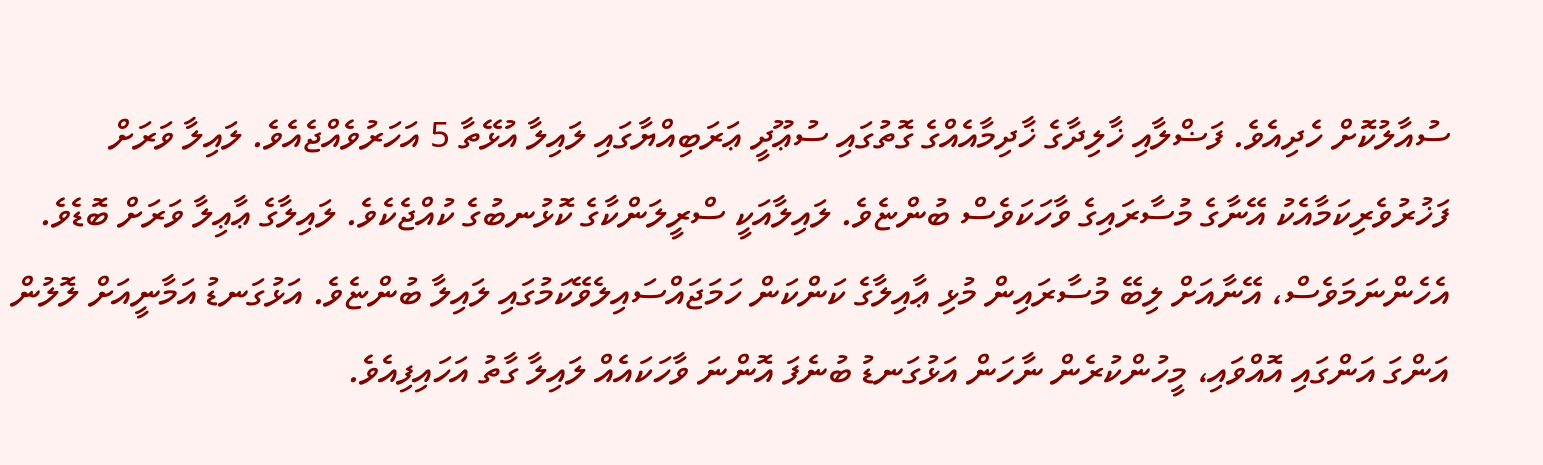ސުއާލުކޮށް ހެދިއެވެ. ފަޟްލާއި ޚާލިދާގެ ޚާދިމާއެއްގެ ގޮތުގައި ސުޢޫދީ ޢަރަބިއްޔާގައި ލައިލާ އުޅޭތާ 5 އަހަރުވެއްޖެއެވެ. ލައިލާ ވަރަށް ފަޚުރުވެރިކަމާއެކު އޭނާގެ މުސާރައިގެ ވާހަކަވެސް ބުންޏެވެ. ލައިލާއަކީ ސްރީލަންކާގެ ކޮޅުނބުގެ ކުއްޖެކެވެ. ލައިލާގެ ޢާޢިލާ ވަރަށް ބޮޑެވެ. އެހެންނަމަވެސް، އޭނާއަށް ލިބޭ މުސާރައިން މުޅި ޢާއިލާގެ ކަންކަން ހަމަޖައްސައިލެވޭކަމުގައި ލައިލާ ބުންޏެވެ. އަޅުގަނޑު އަމާނީއަށް ލޮލުން އަންގަ އަންގައި އޮއްވައި، މީހުންކުރެން ނާހަން އަޅުގަނޑު ބުނެފަ އޮންނަ ވާހަކައެއް ލައިލާ ގާތު އަހައިފިއެވެ.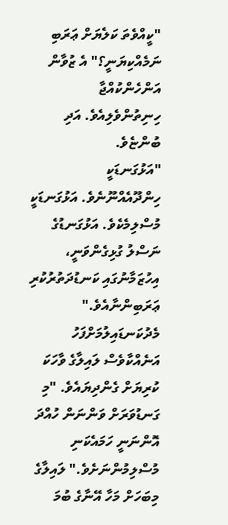"ކީއްވެތަ ކަލެޔަށް ޢަރަބި ނަމެއްކިޔަނީ؟" އެ ޒުވާން އަންހެންކުއްޖާ ހިނިތުންވެލިއެވެ. އަދި ބުންޏެވެ.
"އަޅުގަނޑަކީ ހިންދޫއެއްނޫނެވެ. އަޅުގަނޑަކީ މުސްލިމެކެވެ. އަޅުގަނޑުގެ ނަސްލު ގުޅިގެންވަނީ، އިހުޒަމާނުގައި ކަނޑުދަތުރުކުރި ޢަރަބިންނާއެވެ." މެދުކަނޑައިލުމަށްފަހު އަނެއްކާވެސް ލައިލާގެ ވާހަކަ ކުރިޔަށް ގެންދިޔައެވެ. "މި ގަނޑުވަރަށް ވަންނަން ހުއްދަ އޮންނަނީ ހަމައެކަނި މުސްލިމުންނަށެވެ." ލައިލާގެ މިބަހަށް މަހާ އޭނާގެ ބުމަ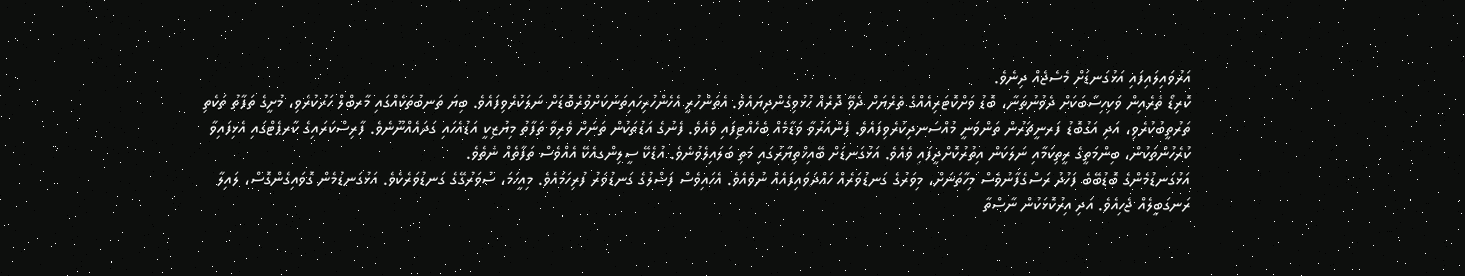އަރުވައިލައިފައި އަޅުގަނޑަށް މެސެޖެއް ދިނެވެ.
ކޮރިޑޯ ތެރެއިން ވަކިހިސާބަކަށް ދެވުނުތަނާ، ބޮޑު ވަށްކޮޓަރިއެއްގެ ތެރެޔަށް ދެވޭ ދޮރެއް ހުޅުވިގެންދިޔައެވެ. އެތަންހުރީ އެހެންހުރިހައިތަނަކަށްވުރެބޮޑަށް ނަލަކުރެވިފައެވެ. ބިޔަ ތަނބުތަކެއްގައި މާރބްލް ހަރުކުރެވި، މުށީގެ ތަފާތު ތަކެތި ތަރުތީބުކުރެވި، އަދި އަގުބޮޑު ފަރނީޗަރުން ތަންވަނީ މުއްސަނދިކުރެވިފައެވެ. ފެންއަރުވާ ވަޑާމެއް ބެހެއްޓިފައި ވެއެވެ. ފެނުގެ އަޑުތަކުން ތަނަށް ވެރިވާ ތަފާތު މިޔުޒިކީ އަޑުއެހައި ގަދައެއްނޫނެވެ. ފާރިސްކަރައިގެ ކާރޕެޓްގައި އެޅިފައިވާ ކުރެހުންތަކުން، ބިންމަތީގެ ރީތިކަމާއި ނަލަކަން އިތުރުކޮށްދީފައި ވެއެވެ. އަޅުގަނޑަށް ބޭއިޚްތިޔާރުގައި މަތި ބަލައިލެވުނެވެ. އުޑެކޭ ސީލިންގއެކޭ އެއްވެސް ތަފާތެއް ނެތެވެ.
އަޅުގަނޑުމެންގެ ބޮޑުބޭބެ ފަހުދު ރަސްގެފާނުވެސް މިހާތަނަށް، މިވަރުގެ ގަނޑުވަރެއް ހައްދަވައިފައެއް ނުވެއެވެ. އެހައިވެސް ފަޟްލުގެ ގަނޑުވަރު ފުރިހަމައެވެ. މިއީހަމަ، ސުވަރުގޭގެ ގަނޑުވަރެކެވެ. އަޅުގަނޑުމެން ގޮވައިގެންގޮސް، ލައިލާ ރަނގަބީލެއް ޖެހިއެވެ. އަދި އިރުކޮޅަކުން ނާސްތާ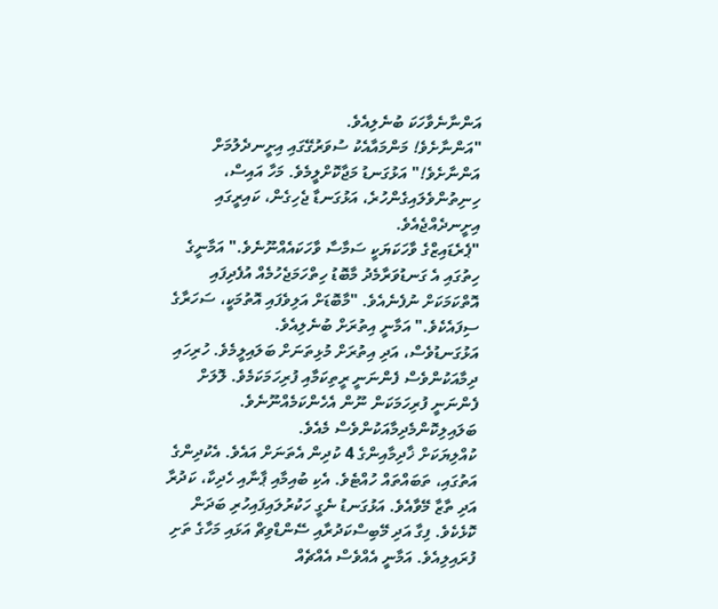އަންނާނެވާހަކަ ބުނެލިއެވެ.
"އަންނާށެވެ! މަންމައާއެކު ސުވަރުގޭގައި އިށީނދެލުމަށް އަންނާށެވެ!" އަޅުގަނޑު މަޖާކޮށްލީމެވެ. މަހާ އައިސް، ހިނިތުންވެލައިގެންހުރެ، އަޅުގަނޑާ ޖެހިގެން، ކައިރީގައި އިށީނދެއްޖެއެވެ.
"ޕެރެޑައިޒްގެ ވާހަކަޔަކީ ސަމާސާ ވާހަކައެއްނޫނެވެ." އަމާނީގެ ހިތުގައި އެ ގަނޑުވަރާމެދު މާބޮޑު ހިތްހަމަޖެހުމެއް އުފެދިފައި އޮތްކަމަކަށް ނުފެނެއެވެ. "މާބޮޑަށް އަލިވެފައި އޮތުމަކީ، ސަހަރާގެ ސިފައެކެވެ." އަމާނީ އިތުރަށް ބުނެލިއެވެ.
އަޅުގަނޑުވެސް، އަދި އިތުރަށް މުޅިތަނަށް ބަލައިލީމެވެ. ހުރިހައި ދިމާއަކުންވެސް ފެންނަނީ ރީތިކަމާއި ފުރިހަމަކަމެވެ. ލޮލަށް ފެންނަނީ ފުރިހަމަކަން ނޫން އެހެންކަމެއްނޫނެވެ. ބަލައިލިކޮންމެދިމާއަކުންވެސް މެއެވެ.
ކުއްލިޔަކަށް ޚާދިމާއިންގެ 4 ކުދިން އެތަނަށް އައެވެ. އެކުދިންގެ އަތުގައި، ތަބައްތައް ހުއްޓެވެ. އެކި ބުއިމާއި ޕާނާއި ހެދިކާ، ކަދުރާ އަދި ތާޒާ މޭވާއެވެ. އަޅުގަނޑު ނެގީ ހަކުރުލައިފައިހުރި ބަދަން ކޮޅެކެވެ. ފިގާ އަދި މޭބިސްކަދުރާއި ސޭންޑްވިޗް އަޅައި މަހާގެ ތަށި ފުރައިލިއެވެ. އަމާނީ އެއްވެސް އެއްޗެއް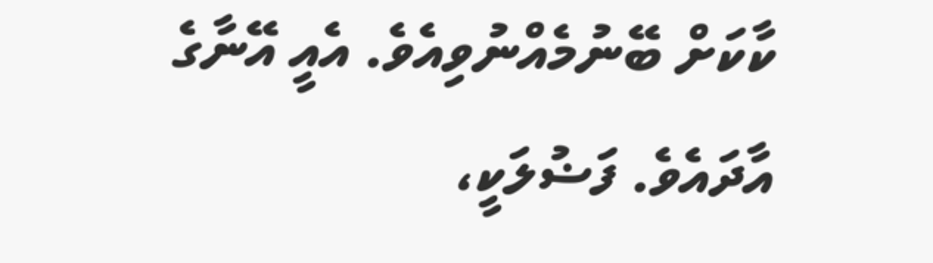ކާކަށް ބޭނުމެއްނުވިއެވެ. އެއީ އޭނާގެ އާދައެވެ. ފަޟުލަކީ،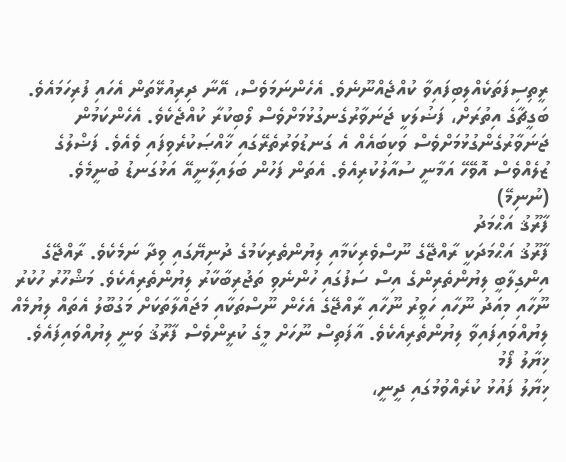ރީތިސިފަތަކެއްލިބިފައިވާ ކުއްޖެއްނޫނެވެ. އެހެންނަމަވެސް، އޭނާ ދިރިއުޅޭތަން އެހައި ފުރިހަމައެވެ. ބަގީޗާގެ އިތުރަށް، ފަޟުލަކީ ޖަނަވާރުގެނގުޅުމަށްވެސް ލޯބިކުރާ ކުއްޖެކެވެ. އެހެންކަމުން ޖަނަވާރުގެންގުޅުމަށްވެސް ވަކިބައެއް އެ ގަނޑުވަރުތެރޭގައި ޚާއްޞަކުރެވިފައި ވެއެވެ. ފަޟްލުގެ ޒުލެއްވެސް އޮވޭހޭ އަމާނީ ސުއާލުކުރިއެވެ. އެތަން ފަހުން ބަލައިލާނީއޭ އަޅުގަނޑު ބުނީމެވެ.
(ނުނިމޭ)
ފާރޫޤު އަޙްމަދު
ފާރޫޤު އަޙްމަދަކީ ރާއްޖޭގެ ނޫސްވެރިކަމާއި ލިޔުންތެރިކަމުގެ ދުނިޔޭގައި ވިދާ ނަމެކެވެ. ރާއްޖޭގެ އިންގިލާބީ ލިޔުންތެރިންގެ އިސް ސަފުގައި ހުންނެވި ތަޖުރިބާކާރު ލިޔުންތެރިއެކެވެ. މަޝްހޫރު ހުކުރު ނޫހާއި މިއަދު ނޫހާއި ހަވީރު ނޫހާއި ރާއްޖޭގެ އެހެން ނޫސްތަކާއި މަޖައްލާތަކަށް މަގުބޫލު އެތައް ލިޔުމެއް ލިޔުއްވައިފައިވާ ލިޔުންތެރިއެކެވެ. އާފަތިސް ނޫހަށް މީގެ ކުރީންވެސް ފާރޫޤު ވަނީ ލިޔުއްވައިފައެވެ.
ޚިޔާލު ފޯމު
ޚިޔާލު ފައުޅު ކުރެއްވުމުގައި ދީނީ،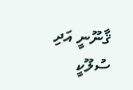ޤާނޫނީ އަދި ސުލޫކީ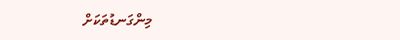މިންގަނޑުތަކަށް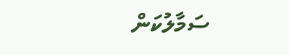ސަމާލުކަން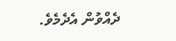ދެއްވުން އެދެމެވެ.